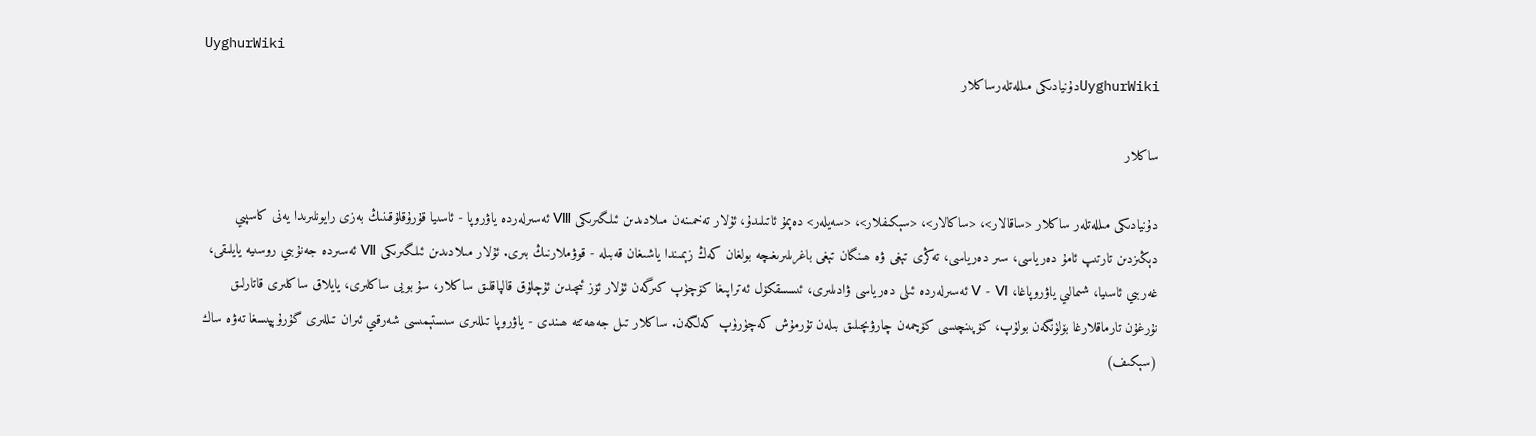UyghurWiki
UyghurWikiدۇنيادىكى مىللەتلەرساكلار

ساكلار

دۇنيادىكى مىللەتلەر ساكلار <ساقالار>، <ساكالار>، <سېكىفلار>، <سەيلەر> دەپمۇ ئاتىلىدۇ، ئۇلار تەخمىنەن مىلادىدىن ئىلگىرىكى Ⅷ ئەسىرلەردە ياۋروپا - ئاسىيا قۇرۇقلۇقىنىڭ بەزى رايونلىرىدا يەنى كاسپىي دېڭىزدىن تارتىپ ئامۇ دەرياسى، سىر دەرياسى، تەڭرى تېغى ۋە ھىنگان تېغى باغرىلىرىغىچە بولغان كەڭ زېمىندا ياشىغان قەبىلە - قوۋملارنىڭ بىرى. ئۇلار مىلادىدىن ئىلگىرىكى Ⅶ ئەسىردە جەنۇبىي روسىيە يايلىقى، غەربىي ئاسىيا، شىمالىي ياۋروپاغا، Ⅴ - Ⅵ ئەسىرلەردە ئىلى دەرياسى ۋادىلىرى، ئىسسقكۆل ئەتراپىغا كۆچۈپ كىرگەن ئۇلار ئۆز ئىچىدىن ئۇچلۇق قالپاقلىق ساكلار، سۇ بويى ساكلىرى، يايلاق ساكلىرى قاتارلىق نۇرغۇن تارماقلارغا بۆلۈنگەن بولۇپ، كۆپىنچىسى كۆچمەن چارۋىچىلىق بىلەن تۇرمۇش كەچۈرۈپ كەلگەن. ساكلار تىل جەھەتتە ھىندى - ياۋروپا تىللىرى سىستېمىسى شەرقىي ئىران تىللىرى گۇرۇپپىسغا تەۋە ساك (سېكىف)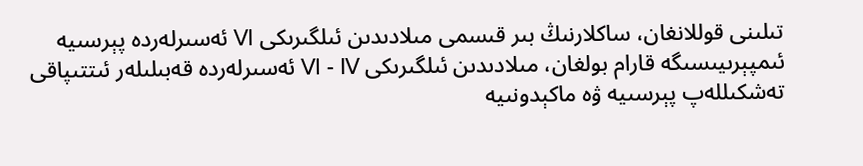تىلىنى قوللانغان، ساكلارنىڭ بىر قىسمى مىلادىدىن ئىلگىرىكى Ⅵ ئەسىرلەردە پېرسىيە ئىمپېرىيىسىگە قارام بولغان، مىلادىدىن ئىلگىرىكى Ⅵ - Ⅳ ئەسىرلەردە قەبىلىلەر ئىتتىپاقى تەشكىللەپ پېرسىيە ۋە ماكېدونىيە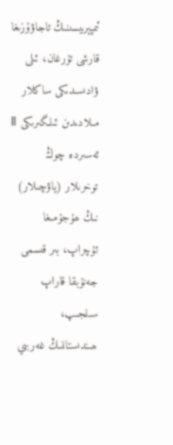ئىمپېرىيسىنىڭ تاجاۋۇزىغا قارشى تۇرغان، ئىلى ۋادىسىدىكى ساكلار مىلادىدىن ئىلگىرىكى Ⅱ ئەسىردە چوڭ توخرىلار (ياۋچىلار) نىڭ ھۇجۇمىغا ئۇچراپ، بىر قىسمى جەنۇبقا قاراپ سىلجىپ، ھىندىستاننىڭ غەربىي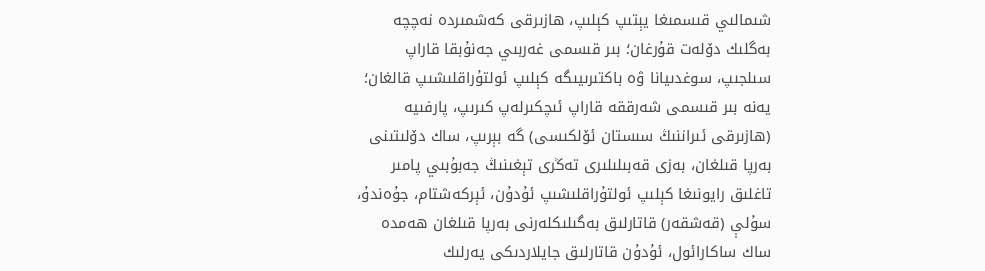شىمالىي قىسمىغا يېتىپ كېلىپ، ھازىرقى كەشمىردە نەچچە بەگلىك دۆلەت قۇرغان؛ بىر قىسمى غەربىي جەنۇبقا قاراپ سىلجىپ، سوغدىيانا ۋە باكتىرىيىگە كېلىپ ئولتۇراقلىشىپ قالغان؛ يەنە بىر قىسمى شەرققە قاراپ ئىچكىرلەپ كىرىپ، پارفىيە (ھازىرقى ئىراننىڭ سىستان ئۆلكىسى) گە بېرىپ، ساك دۆلىتىنى بەرپا قىلغان، بەزى قەبىلىلىرى تەڭرى تېغىنىڭ جەبۇبىي پامىر تاغلىق رايونىغا كېلىپ ئولتۇراقلىشىپ ئۇدۇن، ئېركەشتام، جۇەندۇ، سۇلې (قەشقەر) قاتارلىق بەگىلىكلەرنى بەرپا قىلغان ھەمدە ساك ساكارائول، ئۇدۇن قاتارلىق جايلاردىكى يەرلىك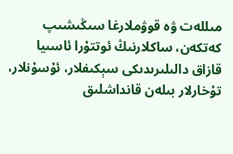مىللەت ۋە قوۋملارغا سىڭىشىپ كەتكەن، ساكلارنىڭ ئوتتۇرا ئاسىيا قازاق دالىلىرىدىكى سېكىفلار، ئۇسۇنلار، تۇخارلار بىلەن قانداشلىق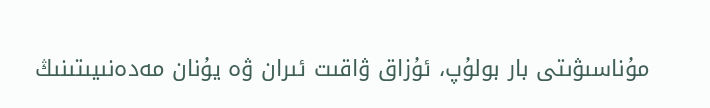مۇناسىۋىتى بار بولۇپ، ئۇزاق ۋاقىت ئىران ۋە يۇنان مەدەنىيىتىنىڭ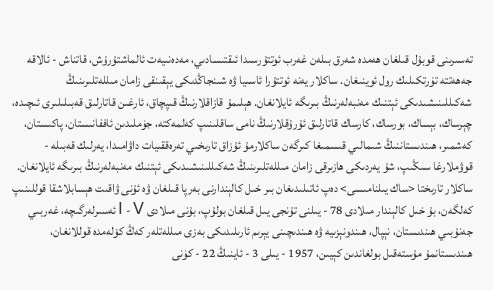تەسىرىنى قوبۇل قىلغان ھەمدە شەرق بىلەن غەرب ئوتتۇرسىدا ئىقتىسادىي، مەدەنىيەت ئالماشتۇرۇش، قاتناش - ئالاقە جەھەتتە تۈرتكىلىك رول ئوينىغان. ساكلار يەنە ئوتتۇرا ئاسىيا ۋە شىنجاڭدىكى يېقىنقى زامان مىللەتلىرىنىڭ شەكىللىنىشىدىكى ئېتنىك مەنبەلەرنىڭ بىرىگە ئايلانغان. ھېلىمۇ قازاقلارنىڭ قىپچاق، ئارغىن قاتارلىق قەبىلىلىرى ئىچىدە، چېرساك، بېساك، بورساك، كارساك قاتارلىق ئۇرۇقلارنىڭ نامى ساقلىنىپ كەلمەكتە، جۈملىدىن ئاففانىستان، پاكىستان، كەشمىر، ھىندىستاننىڭ شىمالىي قىسمىغا كىرگەن ساكلارمۇ ئۇزاق تارىخىي تەرەققىيات داۋامىدا، يەرلىك قەبىلە - قوۋملارغا سىڭىپ، شۇ يەردىكى ھازىرقى زامان مىللەتلىرىنىڭ شەكىللىنىشىدىكى ئېتنىك مەنبەلەرنىڭ بىرىگە ئايلانغان. ساكلار تارىختا <ساك يىلنامىسى> دەپ ئاتىلىدىغان بىر خىل كالېندارنى بەرپا قىلغان ۋە ئۇنى ۋاقىت ھېسابلاشقا قوللىنىپ كەلگەن، بۇ خىل كالېندار مىلادى 78 - يىلنى تۇنجى يىل قىلغان بولۇپ، بۇنى مىلادى Ⅰ - Ⅴ ئەسىرلەرگىچە، غەربىي جەنۇبىي ھىندىستان، نېپال، ھىندونېزىيە ۋە ھىندىچىنى يېرىم ئارىلىدىكى بەزى مىللەتلەر كەڭ كۆلەمدە قوللانغان، ھىندىستانمۇ مۇستەقىل بولغاندىن كېيىن، 1957 - يىلى 3 - ئاينىڭ 22 - كۈنى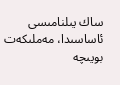ساك يىلنامىسى ئاساسىدا، مەملىكەت بويىچە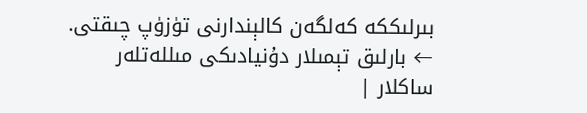بىرلىككە كەلگەن كالېندارنى تۈزۈپ چىقتى.
← بارلىق تېمىلار دۇنيادىكى مىللەتلەر
ساكلار |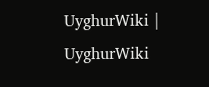UyghurWiki | UyghurWiki